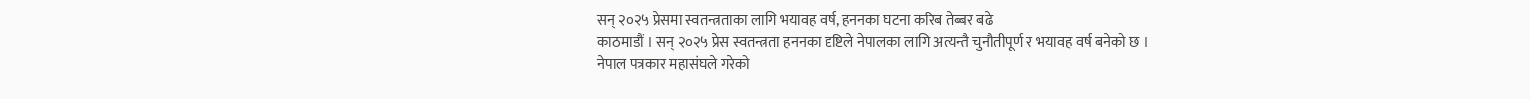सन् २०२५ प्रेसमा स्वतन्त्रताका लागि भयावह वर्ष, हननका घटना करिब तेब्बर बढे
काठमाडौं । सन् २०२५ प्रेस स्वतन्त्रता हननका दृष्टिले नेपालका लागि अत्यन्तै चुनौतीपूर्ण र भयावह वर्ष बनेको छ ।
नेपाल पत्रकार महासंघले गरेको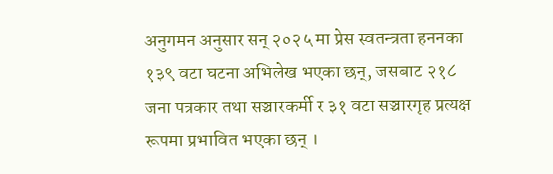अनुगमन अनुसार सन् २०२५ मा प्रेस स्वतन्त्रता हननका १३९ वटा घटना अभिलेख भएका छन्, जसबाट २१८ जना पत्रकार तथा सञ्चारकर्मी र ३१ वटा सञ्चारगृह प्रत्यक्ष रूपमा प्रभावित भएका छन् ।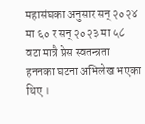महासंघका अनुसार सन् २०२४ मा ६० र सन् २०२३ मा ५८ वटा मात्रै प्रेस स्वतन्त्रता हननका घटना अभिलेख भएका थिए ।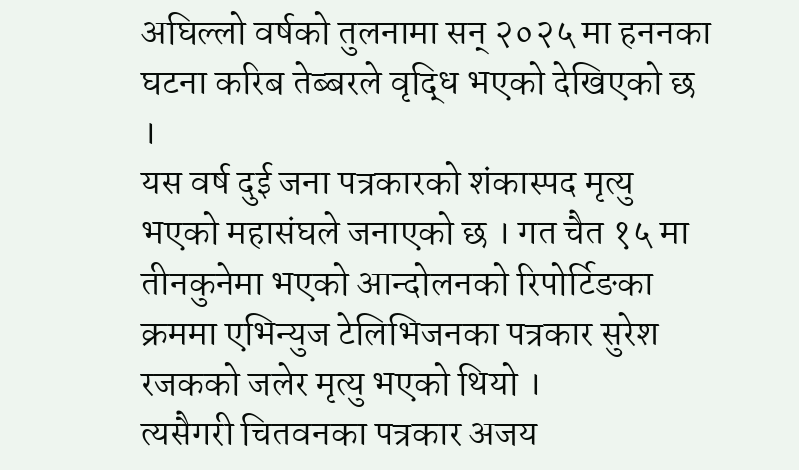अघिल्लो वर्षको तुलनामा सन् २०२५ मा हननका घटना करिब तेब्बरले वृद्धि भएको देखिएको छ ।
यस वर्ष दुई जना पत्रकारको शंकास्पद मृत्यु भएको महासंघले जनाएको छ । गत चैत १५ मा तीनकुनेमा भएको आन्दोलनको रिपोर्टिङका क्रममा एभिन्युज टेलिभिजनका पत्रकार सुरेश रजकको जलेर मृत्यु भएको थियो ।
त्यसैगरी चितवनका पत्रकार अजय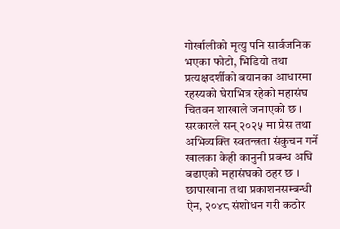गोर्खालीको मृत्यु पनि सार्वजनिक भएका फोटो, भिडियो तथा प्रत्यक्षदर्शीको बयानका आधारमा रहस्यको घेराभित्र रहेको महासंघ चितवन शाखाले जनाएको छ ।
सरकारले सन् २०२५ मा प्रेस तथा अभिव्यक्ति स्वतन्त्रता संकुचन गर्ने खालका केही कानुनी प्रबन्ध अघि बढाएको महासंघको ठहर छ ।
छापाखाना तथा प्रकाशनसम्बन्धी ऐन, २०४८ संशोधन गरी कठोर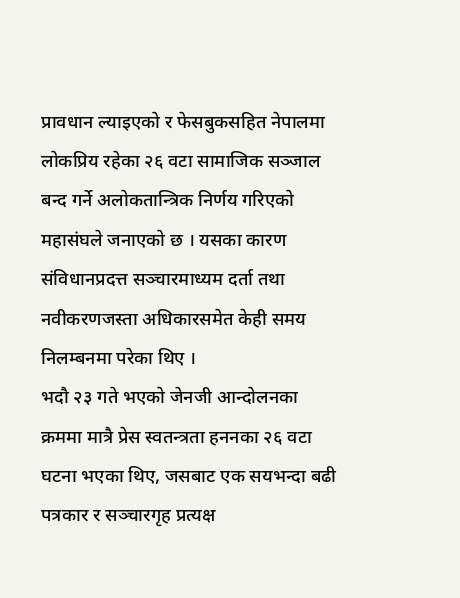प्रावधान ल्याइएको र फेसबुकसहित नेपालमा लोकप्रिय रहेका २६ वटा सामाजिक सञ्जाल बन्द गर्ने अलोकतान्त्रिक निर्णय गरिएको महासंघले जनाएको छ । यसका कारण संविधानप्रदत्त सञ्चारमाध्यम दर्ता तथा नवीकरणजस्ता अधिकारसमेत केही समय निलम्बनमा परेका थिए ।
भदौ २३ गते भएको जेनजी आन्दोलनका क्रममा मात्रै प्रेस स्वतन्त्रता हननका २६ वटा घटना भएका थिए, जसबाट एक सयभन्दा बढी पत्रकार र सञ्चारगृह प्रत्यक्ष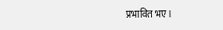प्रभावित भए ।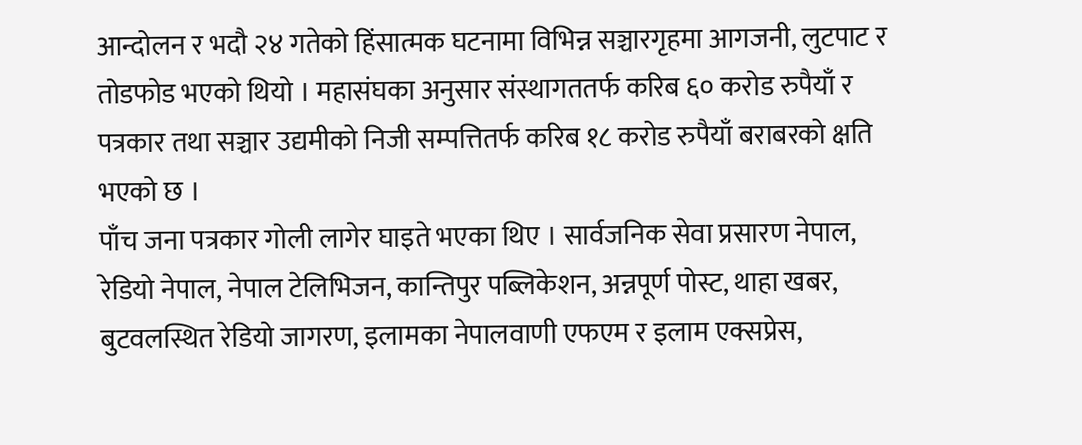आन्दोलन र भदौ २४ गतेको हिंसात्मक घटनामा विभिन्न सञ्चारगृहमा आगजनी, लुटपाट र तोडफोड भएको थियो । महासंघका अनुसार संस्थागततर्फ करिब ६० करोड रुपैयाँ र पत्रकार तथा सञ्चार उद्यमीको निजी सम्पत्तितर्फ करिब १८ करोड रुपैयाँ बराबरको क्षति भएको छ ।
पाँच जना पत्रकार गोली लागेर घाइते भएका थिए । सार्वजनिक सेवा प्रसारण नेपाल, रेडियो नेपाल, नेपाल टेलिभिजन, कान्तिपुर पब्लिकेशन, अन्नपूर्ण पोस्ट, थाहा खबर, बुटवलस्थित रेडियो जागरण, इलामका नेपालवाणी एफएम र इलाम एक्सप्रेस,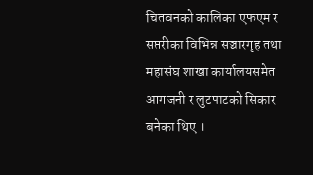चितवनको कालिका एफएम र सप्तरीका विभिन्न सञ्चारगृह तथा महासंघ शाखा कार्यालयसमेत आगजनी र लुटपाटको सिकार बनेका थिए ।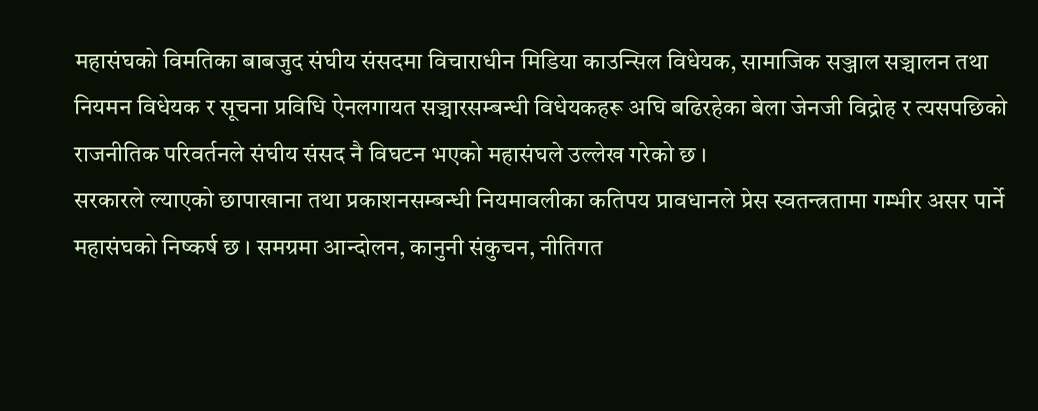महासंघको विमतिका बाबजुद संघीय संसदमा विचाराधीन मिडिया काउन्सिल विधेयक, सामाजिक सञ्जाल सञ्चालन तथा नियमन विधेयक र सूचना प्रविधि ऐनलगायत सञ्चारसम्बन्धी विधेयकहरू अघि बढिरहेका बेला जेनजी विद्रोह र त्यसपछिको राजनीतिक परिवर्तनले संघीय संसद नै विघटन भएको महासंघले उल्लेख गरेको छ ।
सरकारले ल्याएको छापाखाना तथा प्रकाशनसम्बन्धी नियमावलीका कतिपय प्रावधानले प्रेस स्वतन्त्रतामा गम्भीर असर पार्ने महासंघको निष्कर्ष छ । समग्रमा आन्दोलन, कानुनी संकुचन, नीतिगत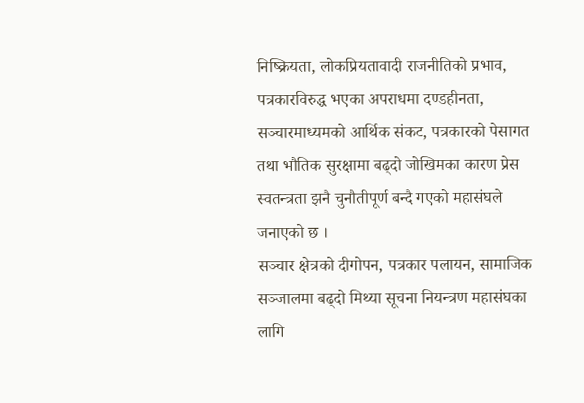निष्क्रियता, लोकप्रियतावादी राजनीतिको प्रभाव, पत्रकारविरुद्ध भएका अपराधमा दण्डहीनता, सञ्चारमाध्यमको आर्थिक संकट, पत्रकारको पेसागत तथा भौतिक सुरक्षामा बढ्दो जोखिमका कारण प्रेस स्वतन्त्रता झनै चुनौतीपूर्ण बन्दै गएको महासंघले जनाएको छ ।
सञ्चार क्षेत्रको दीगोपन, पत्रकार पलायन, सामाजिक सञ्जालमा बढ्दो मिथ्या सूचना नियन्त्रण महासंघका लागि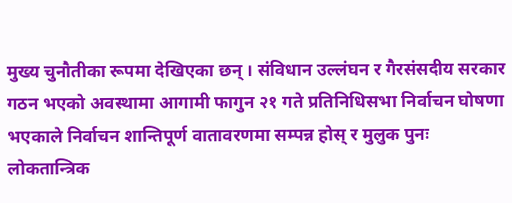मुख्य चुनौतीका रूपमा देखिएका छन् । संविधान उल्लंघन र गैरसंसदीय सरकार गठन भएको अवस्थामा आगामी फागुन २१ गते प्रतिनिधिसभा निर्वाचन घोषणा भएकाले निर्वाचन शान्तिपूर्ण वातावरणमा सम्पन्न होस् र मुलुक पुनः लोकतान्त्रिक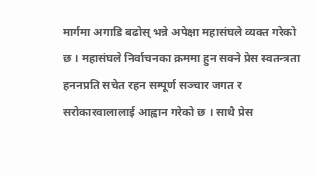मार्गमा अगाडि बढोस् भन्ने अपेक्षा महासंघले व्यक्त गरेको छ । महासंघले निर्वाचनका क्रममा हुन सक्ने प्रेस स्वतन्त्रता हननप्रति सचेत रहन सम्पूर्ण सञ्चार जगत र सरोकारवालालाई आह्वान गरेको छ । साथै प्रेस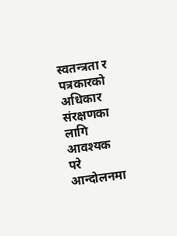स्वतन्त्रता र पत्रकारको अधिकार संरक्षणका लागि आवश्यक परे आन्दोलनमा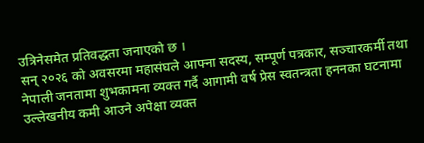उत्रिनेसमेत प्रतिवद्धता जनाएको छ ।
सन् २०२६ को अवसरमा महासंघले आफ्ना सदस्य, सम्पूर्ण पत्रकार, सञ्चारकर्मी तथा नेपाली जनतामा शुभकामना व्यक्त गर्दै आगामी वर्ष प्रेस स्वतन्त्रता हननका घटनामा उल्लेखनीय कमी आउने अपेक्षा व्यक्त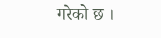गरेको छ ।